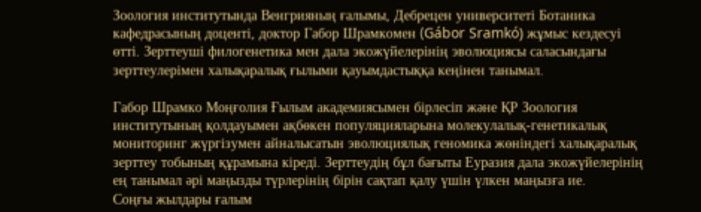Зоология институтында Венгрияның ғалымы, Дебрецен университеті Ботаника кафедрасының доценті, доктор Габор Шрамкомен (Gábor Sramkó) жұмыс кездесуі өтті. Зерттеуші филогенетика мен дала экожүйелерінің эволюциясы саласындағы зерттеулерімен халықаралық ғылыми қауымдастыққа кеңінен танымал.

Габор Шрамко Моңғолия Ғылым академиясымен бірлесіп және ҚР Зоология институтының қолдауымен ақбөкен популяцияларына молекулалық-генетикалық мониторинг жүргізумен айналысатын эволюциялық геномика жөніндегі халықаралық зерттеу тобының құрамына кіреді. Зерттеудің бұл бағыты Еуразия дала экожүйелерінің ең танымал әрі маңызды түрлерінің бірін сақтап қалу үшін үлкен маңызға ие.
Соңғы жылдары ғалым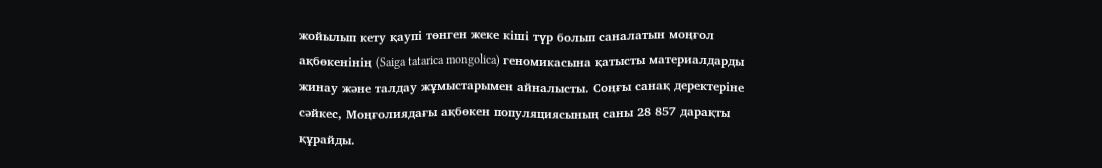жойылып кету қаупі төнген жеке кіші түр болып саналатын моңғол ақбөкенінің (Saiga tatarica mongolica) геномикасына қатысты материалдарды жинау және талдау жұмыстарымен айналысты. Соңғы санақ деректеріне сәйкес, Моңғолиядағы ақбөкен популяциясының саны 28 857 дарақты құрайды.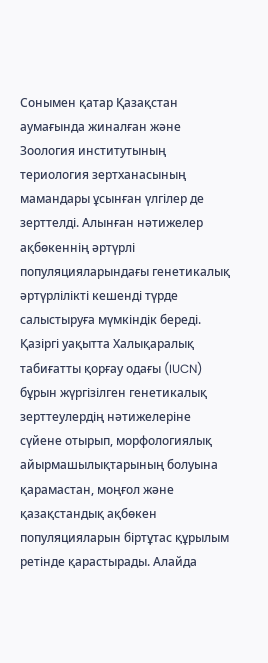Сонымен қатар Қазақстан аумағында жиналған және Зоология институтының териология зертханасының мамандары ұсынған үлгілер де зерттелді. Алынған нәтижелер ақбөкеннің әртүрлі популяцияларындағы генетикалық әртүрлілікті кешенді түрде салыстыруға мүмкіндік береді.
Қазіргі уақытта Халықаралық табиғатты қорғау одағы (IUCN) бұрын жүргізілген генетикалық зерттеулердің нәтижелеріне сүйене отырып, морфологиялық айырмашылықтарының болуына қарамастан, моңғол және қазақстандық ақбөкен популяцияларын біртұтас құрылым ретінде қарастырады. Алайда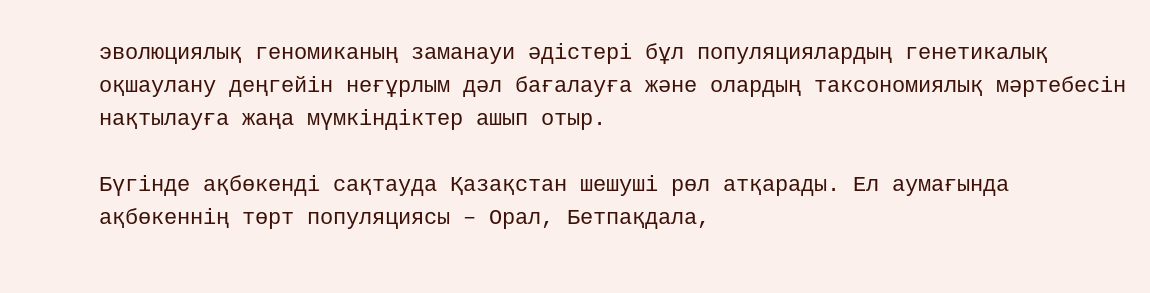эволюциялық геномиканың заманауи әдістері бұл популяциялардың генетикалық оқшаулану деңгейін неғұрлым дәл бағалауға және олардың таксономиялық мәртебесін нақтылауға жаңа мүмкіндіктер ашып отыр.

Бүгінде ақбөкенді сақтауда Қазақстан шешуші рөл атқарады. Ел аумағында ақбөкеннің төрт популяциясы – Орал, Бетпақдала,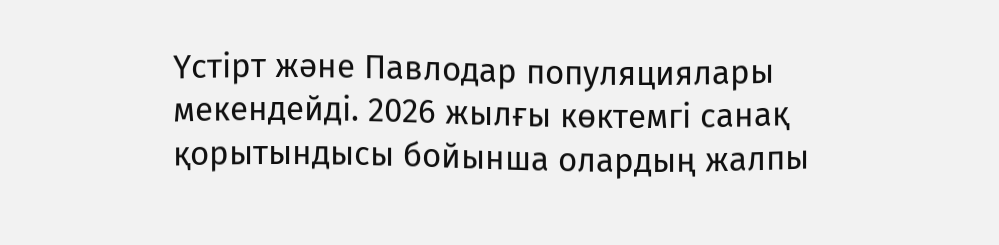Үстірт және Павлодар популяциялары мекендейді. 2026 жылғы көктемгі санақ қорытындысы бойынша олардың жалпы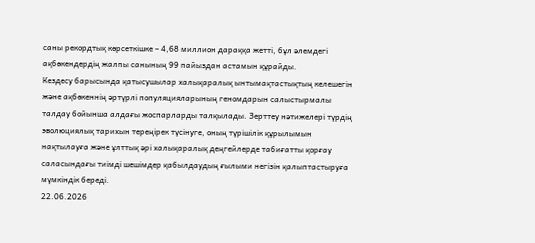саны рекордтық көрсеткішке – 4,68 миллион дараққа жетті, бұл әлемдегі ақбөкендердің жалпы санының 99 пайыздан астамын құрайды.
Кездесу барысында қатысушылар халықаралық ынтымақтастықтың келешегін және ақбөкеннің әртүрлі популяцияларының геномдарын салыстырмалы талдау бойынша алдағы жоспарларды талқылады. Зерттеу нәтижелері түрдің эволюциялық тарихын тереңірек түсінуге, оның түрішілік құрылымын нақтылауға және ұлттық әрі халықаралық деңгейлерде табиғатты қорғау саласындағы тиімді шешімдер қабылдаудың ғылыми негізін қалыптастыруға мүмкіндік береді.
22.06.2026